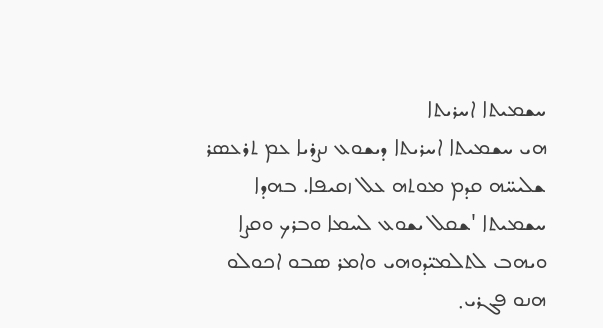ܚܫܡܝܬܐ ܐܚܪܝܬܐ
ܗܝ ܚܫܡܝܬܐ ܐܚܪܝܬܐ ܕܝܫܘܥ ܢܨܪܝܐ ܥܡ ܬܪܥܣܪ ܫܠܝܚ̈ܗ ܩܕܡ ܡܘܬܗ ܥܠ ܙܩܝܦܐ. ܒܗܕܐ ܚܫܡܝܬܐ 'ܫܩܠ ܝܫܘܥ ܠܚܡܐ ܘܒܪܟ ܘܩܨܐ ܘܝܗܒ ܠܬܠܡܝ̈ܕܘܗܝ ܘܐܡܪ ܣܒܘ ܐܟܘܠܘ ܗܢܘ ܦܓܪܝ܂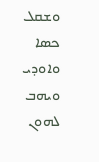ܘܫܩܠ ܟܣܐ ܘܐܘܕܝ ܘܝܗܒ ܠܗܘܢ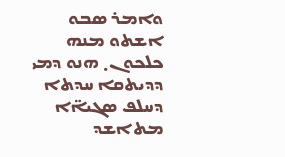ܘܐܡܪ ܣܒܘ ܐܫܬܘ ܡܢܗ ܟܠܟܘܢ܂ ܗܢܘ ܕܡܝ ܕܕܝܬܩܐ ܚܕܬܐ ܕܚܠܦ ܣܓܝܐ̈ܐ ܡܬܐܫܕ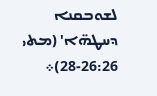ܠܫܘܒܩܢܐ ܕܚܛܗ̈ܐ' (ܡܬܝ 26:26-28)܀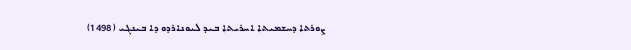ܨܘܪܬܐ ܕܚܫܡܝܬܐ ܐܚܪܝܬܐ ܒܝܕ ܠܝܘܢܐܪܕܘ ܕܐ ܒܝܢܓܝ (1498)